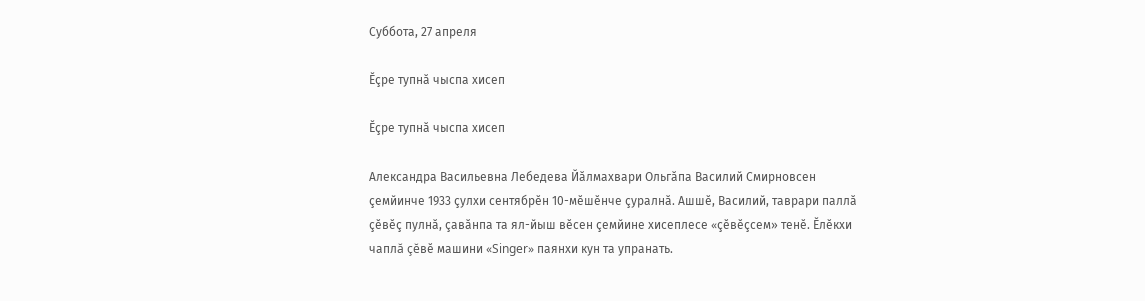Суббота, 27 апреля

Ĕçре тупнă чыспа хисеп

Ĕçре тупнă чыспа хисеп

Александра Васильевна Лебедева Йăлмахвари Ольгăпа Василий Смирновсен çемйинче 1933 çулхи сентябрĕн 10-мĕшĕнче çуралнă. Ашшĕ, Василий, таврари паллă çĕвĕç пулнă, çавăнпа та ял-йыш вĕсен çемйине хисеплесе «çĕвĕçсем» тенĕ. Ĕлĕкхи чаплă çĕвĕ машини «Singer» паянхи кун та упранать.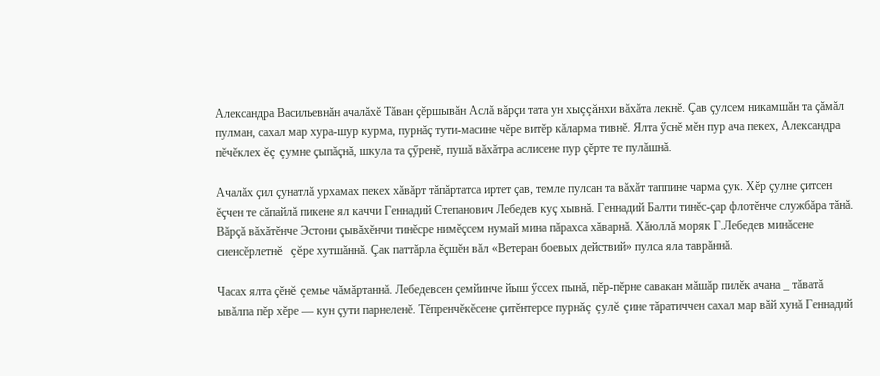Александра Васильевнăн ачалăхĕ Тăван çĕршывăн Аслă вăрçи тата ун хыççăнхи вăхăта лекнĕ. Çав çулсем никамшăн та çăмăл пулман, сахал мар хура-шур курма, пурнăç тути-масине чĕре витĕр кăларма тивнĕ. Ялта ӳснĕ мĕн пур ача пекех, Александра пĕчĕклех ĕç çумне çыпăçнă, шкула та çӳренĕ, пушă вăхăтра аслисене пур çĕрте те пулăшнă.

Ачалăх çил çунатлă урхамах пекех хăвăрт тăпăртатса иртет çав, темле пулсан та вăхăт таппине чарма çук. Хĕр çулне çитсен ĕçчен те сăпайлă пикене ял каччи Геннадий Степанович Лебедев куç хывнă. Геннадий Балти тинĕс-çар флотĕнче службăра тăнă. Вăрçă вăхăтĕнче Эстони çывăхĕнчи тинĕсре нимĕçсем нумай мина пăрахса хăварнă. Хăюллă моряк Г.Лебедев минăсене сиенсĕрлетнĕ  çĕре хутшăннă. Çак паттăрла ĕçшĕн вăл «Ветеран боевых действий» пулса яла таврăннă.

Часах ялта çĕнĕ çемье чăмăртаннă. Лебедевсен çемйинче йыш ӳссех пынă, пĕр-пĕрне савакан мăшăр пилĕк ачана _ тăватă ывăлпа пĕр хĕре — кун çути парнеленĕ. Тĕпренчĕкĕсене çитĕнтерсе пурнăç çулĕ çине тăратиччен сахал мар вăй хунă Геннадий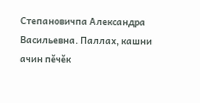Степановичпа Александра Васильевна. Паллах, кашни ачин пĕчĕк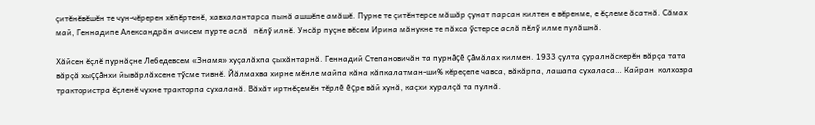çитĕнĕвĕшĕн те чун-чĕререн хĕпĕртенĕ, хавхалантарса пынă ашшĕпе амăшĕ. Пурне те çитĕнтерсе мăшăр çунат парсан килтен е вĕренме, е ĕçлеме ăсатнă. Сăмах май, Геннадипе Александрăн ачисем пурте аслă   пĕлӳ илнĕ. Унсăр пуçне вĕсем Ирина мăнукне те пăхса ӳстерсе аслă пĕлӳ илме пулăшнă.

Хăйсен ĕçлĕ пурнăçне Лебедевсем «Знамя» хуçалăхпа çыхăнтарнă. Геннадий Степановичăн та пурнăçĕ çăмăлах килмен. 1933 çулта çуралнăскерĕн вăрçа тата вăрçă хыççăнхи йывăрлăхсене тӳсме тивнĕ. Йăлмахва хирне мĕнле майпа кăна кăпкалатман-ши% кĕреçепе чавса, вăкăрпа, лашапа сухаласа… Кайран  колхозра трактористра ĕçленĕ чухне тракторпа сухаланă. Вăхăт иртнĕçемĕн тĕрлĕ ĕçре вăй хунă, каçхи хуралçă та пулнă.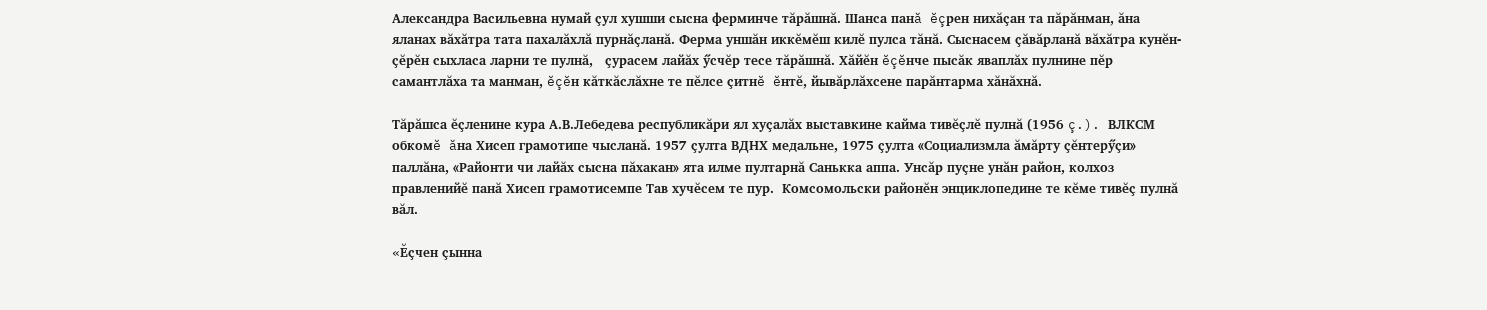Александра Васильевна нумай çул хушши сысна ферминче тăрăшнă. Шанса панă ĕçрен нихăçан та пăрăнман, ăна яланах вăхăтра тата пахалăхлă пурнăçланă. Ферма уншăн иккĕмĕш килĕ пулса тăнă. Сыснасем çăвăрланă вăхăтра кунĕн-çĕрĕн сыхласа ларни те пулнă,   çурасем лайăх ӳсчĕр тесе тăрăшнă. Хăйĕн ĕçĕнче пысăк яваплăх пулнине пĕр самантлăха та манман, ĕçĕн кăткăслăхне те пĕлсе çитнĕ ĕнтĕ, йывăрлăхсене парăнтарма хăнăхнă.

Тăрăшса ĕçленине кура А.В.Лебедева республикăри ял хуçалăх выставкине кайма тивĕçлĕ пулнă (1956 ç.). ВЛКСМ обкомĕ ăна Хисеп грамотипе чысланă. 1957 çулта ВДНХ медальне, 1975 çулта «Социализмла ăмăрту çĕнтерӳçи» паллăна, «Районти чи лайăх сысна пăхакан» ята илме пултарнă Санькка аппа. Унсăр пуçне унăн район, колхоз правленийĕ панă Хисеп грамотисемпе Тав хучĕсем те пур.  Комсомольски районĕн энциклопедине те кĕме тивĕç пулнă вăл.

«Ĕçчен çынна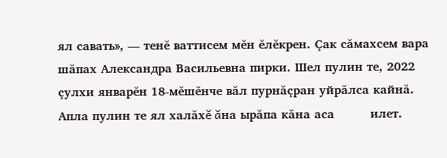ял савать», — тенĕ ваттисем мĕн ĕлĕкрен. Çак сăмахсем вара шăпах Александра Васильевна пирки. Шел пулин те, 2022 çулхи январĕн 18-мĕшĕнче вăл пурнăçран уйрăлса кайнă. Апла пулин те ял халăхĕ ăна ырăпа кăна аса         илет.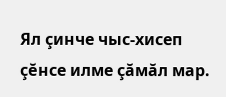Ял çинче чыс-хисеп çĕнсе илме çăмăл мар.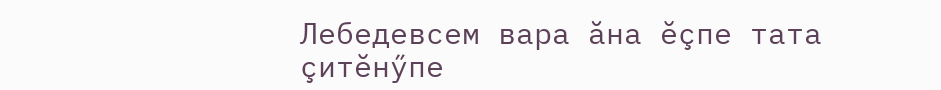Лебедевсем вара ăна ĕçпе тата çитĕнӳпе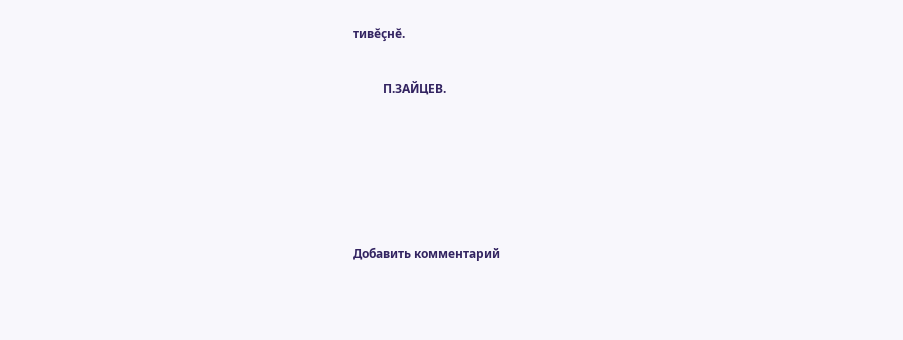тивĕçнĕ.

          П.ЗАЙЦЕВ.





Добавить комментарий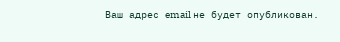Ваш адрес email не будет опубликован.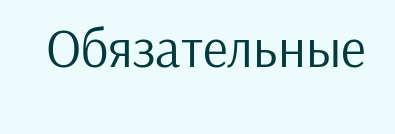Обязательные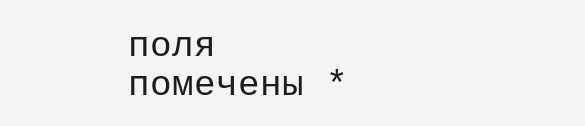поля помечены *